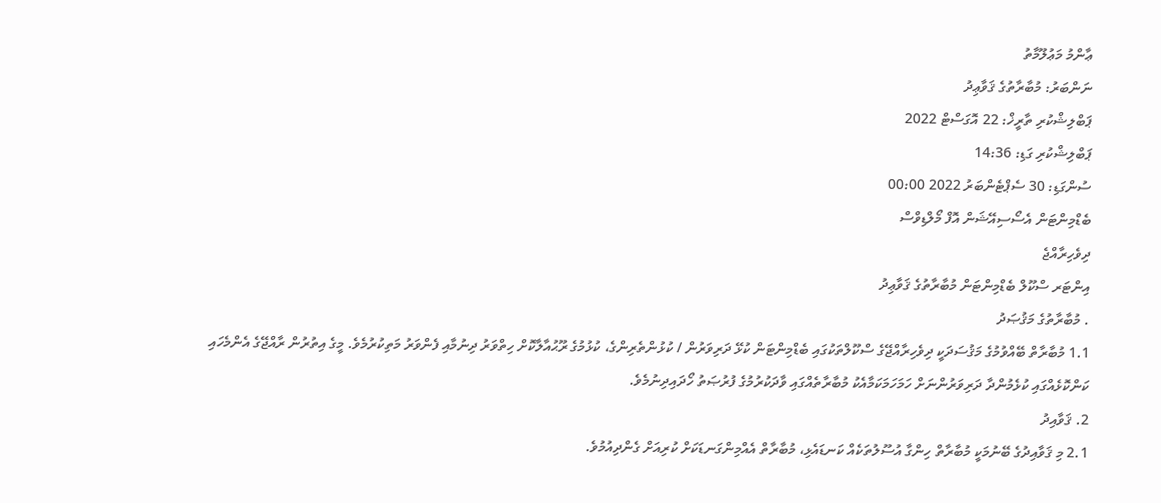ޢާންމު މަޢުލޫމާތު
ނަންބަރު: މުބާރާތުގެ ޤަވާޢިދު
ޕަބްލިޝްކުރި ތާރީޚް: 22 އޮގަސްޓް 2022
ޕަބްލިޝްކުރި ގަޑި: 14:36
ސުންގަޑި: 30 ސެޕްޓެންބަރު 2022 00:00
ބެޑްމިންޓަން އެސޯސިއޭޝަން އޮފް މޯލްޑިވްސް
ދިވެހިރާއްޖެ
އިންޓަރ ސްކޫލް ބެޑްމިންޓަން މުބާރާތުގެ ޤަވާޢިދު
. މުބާރާތުގެ މަޤުޞަދު
1.1 މުބާރާތް ބޭއްވުމުގެ މަޤުސަދަކީ ދިވެހިރާއްޖޭގެ ސްކޫލްތަކުގައި ބެޑްމިންޓަން ކުޅޭ ދަރިވަރުން / ކުޅުންތެރިންގެ، ކުޅުމުގެ ރޫޙުއާލާކޮށް ހިތްވަރު ދިނުމާއި ފެންވަރު މަތިކުރުމެވެ. މީގެ އިތުރުން ރާއްޖޭގެ އެންމެހައި ކަންކޮޅެއްގައި ކުޅެމުންދާ ދަރިވަރުންނަށް ހަމަހަމަކަމާއެކު މުބާރާތެއްގައި ވާދަކުރުމުގެ ފުރުޞަތު ހޯދައިދިނުމެވެ.
2. ޤަވާއިދު
2.1 މި ޤަވާއިދުގެ ބޭނުމަކީ މުބާރާތް ހިންގާ އުސޫލުތަކެއް ކަނޑައެޅި، މުބާރާތް އެއްމިންގަނޑަކަށް ކުރިއަށް ގެންދިއުމުވެ.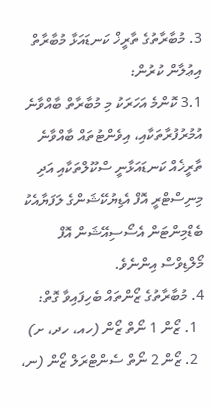3. މުބާރާތުގެ ތާރީޚް ކަނޑައަޅާ މުބާރާތް އިޢުލާން ކުރުން:
3.1 ކޮންމެ އަހަރަކު މި މުބާރާތް ބާއްވާނެ އުމުރުފުރާތަކާއި، އިވެންޓުތައް ބާއްވާނެ ތާރީޚެއް ކަނޑައަޅާނީ ސްކޫލްތަކާއި އަދި މިނިސްޓްރީ އޮފް އެޑިޔުކޭޝަންގެ ލަފަޔާއެކު ބެޑްމިންޓަން އެސޯސިއޭޝަން އޮފް މޯލްޑިވްސް އިންނެވެ.
4. މުބާރާތުގެ ޒޯންތައް ބެހިފައިވާ ގޮތް:
  1. ޒޯން 1 ނޯތް ޒޯން (ހއ، ހދ، ށ)
  2. ޒޯން 2 ނޯތް ސެންޓްރަލް ޒޯން (ނ،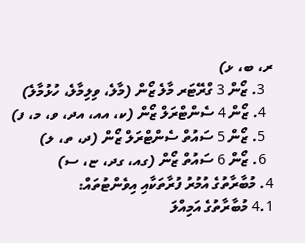ރ، ބ، ޅ)
  3. ޒޯން 3 ގްރޭޓަރ މާލެ ޒޯން (މާލެ، ވިލިމާލެ، ހުޅުމާލެ)
  4. ޒޯން 4 ސެންޓްރަލް ޒޯން (ކ، އއ، އދ، ވ، މ، ފ)
  5. ޒޯން 5 ސައުތް ސެންޓްރަލް ޒޯން (ދ، ތ، ލ)
  6. ޒޯން 6 ސައުތް ޒޯން (ގއ، ގދ، ޏ، ސ)
4. މުބާރާތުގެ އުމުރު ފުރާތަކާއި އިވެންޓުތައް:
4.1 މުބާރާތުގެ އަމިއްލަ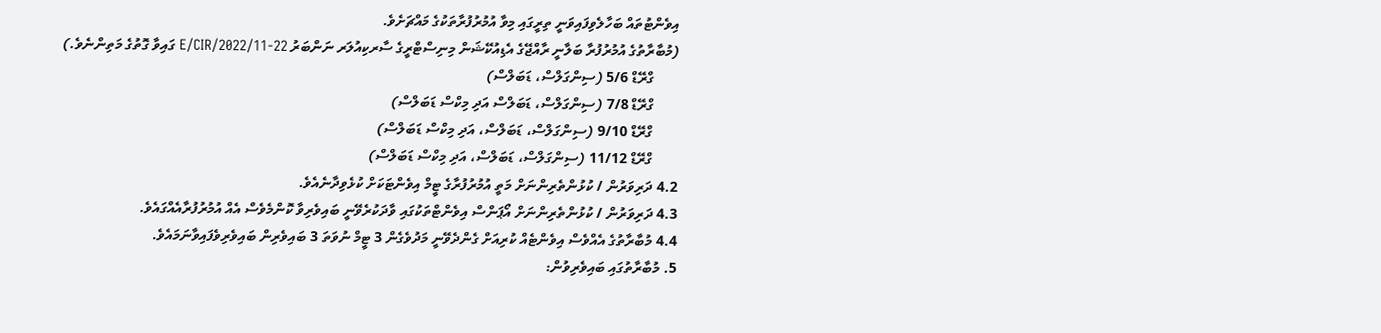އިވެންޓުތައް ބަހާލެވިފައިވަނީ ތިރީގައި މިވާ އުމުރުފުރާތަކުގެ މައްޗަށެވެ.
(މުބާރާތުގެ އުމުރުފުރާ ބަލާނީ ރާއްޖޭގެ އެޑިއުކޭޝަން މިނިސްޓްރީގެ ސާރކިއުލަރ ނަންބަރު 22-E/CIR/2022/11 ގައިވާ ގޮތުގެ މަތިންނެވެ.)
       ގްރޭޑް 5/6 (ސިންގަލްސް، ޑަބަލްސް)
       ގްރޭޑް 7/8 (ސިންގަލްސް، ޑަބަލްސް އަދި މިކްސް ޑަބަލްސް)
       ގްރޭޑް 9/10 (ސިންގަލްސް، ޑަބަލްސް، އަދި މިކްސް ޑަބަލްސް)
       ގްރޭޑް 11/12 (ސިންގަލްސް، ޑަބަލްސް، އަދި މިކްސް ޑަބަލްސް)
4.2 ދަރިވަރުން / ކުޅުންތެރިންނަށް މަތީ އުމުރުފުރާގެ ޓީމް އިވެންޓަކަށް ކުޅެވިދާނެއެވެ.
4.3 ދަރިވަރުން / ކުޅުންތެރިންނަށް އޯޕަންސް އިވެންޓްތަކުގައި ވާދަކުރެވޭނީ ބައިވެރިވާ ކޮންމެވެސް އެއް އުމުރުފުރާއެއްގައެވެ.
4.4 މުބާރާތުގެ އެއްވެސް އިވެންޓެއް ކުރިއަށް ގެންދެވޭނީ މަދުވެގެން 3 ޓީމް ނުވަތަ 3 ބައިވެރިން ބައިވެރިވެފައިވާނަމައެވެ.
5. މުބާރާތުގައި ބައިވެރިވުން: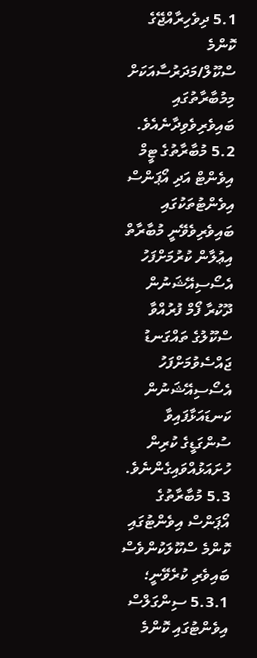5.1 ދިވެހިރާއްޖޭގެ ކޮންމެ ސްކޫލް/މަދަރުސާއަކަށް މިމުބާރާތުގައި ބައިވެރިވެވިދާނެއެވެ.
5.2 މުބާރާތުގެ ޓީމް އިވެންޓް އަދި އޯޕަންސް އިވެންޓުތަކުގައި ބައިވެރިވެވޭނީ މުބާރާތް އިޢުލާން ކުރުމަށްފަހު އެސޯސިއޭޝަނުން ދޫކުރާ ފޯމް ފުރުއްވާ ސްކޫލުގެ ތައްގަނޑު ޖައްސެވުމަށްފަހު އެސޯސިއޭޝަނުން ކަނޑައަޅާފައިވާ ސުންގަޑީގެ ކުރިން ހުށައަޅުއްވައިގެންނެވެ.
5.3 މުބާރާތުގެ އޯޕަންސް އިވެންޓުގައި ކޮންމެ ސްކޫލަކުންވެސް ބައިވެރި ކުރެވޭނީ؛
5.3.1 ސިންގަލްސް އިވެންޓުގައި ކޮންމެ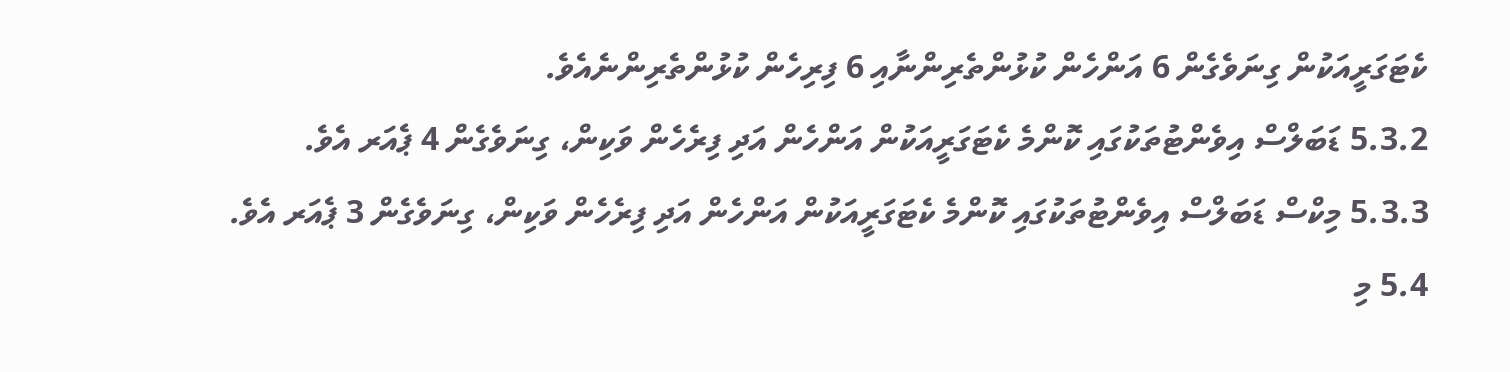ކެޓަގަރީއަކުން ގިނަވެގެން 6 އަންހެން ކުޅުންތެރިންނާއި 6 ފިރިހެން ކުޅުންތެރިންނެއެވެ.
5.3.2 ޑަބަލްސް އިވެންޓުތަކުގައި ކޮންމެ ކެޓަގަރީއަކުން އަންހެން އަދި ފިރެހެން ވަކިން، ގިނަވެގެން 4 ޕެއަރ އެވެ.
5.3.3 މިކްސް ޑަބަލްސް އިވެންޓުތަކުގައި ކޮންމެ ކެޓަގަރީއަކުން އަންހެން އަދި ފިރެހެން ވަކިން، ގިނަވެގެން 3 ޕެއަރ އެވެ.
5.4 މި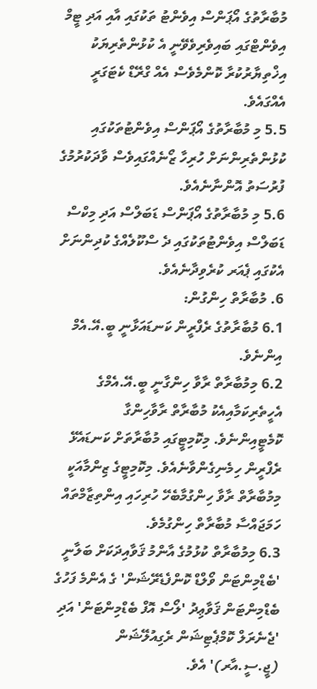މުބާރާތުގެ އޯޕަންސް އިވެންޓު ތަކުގައި އާއި އަދި ޓީމް އިވެންޓްގައި ބައިވެރިވެވޭނީ އެ ކުޅުންތެރިޔަކު އިޚްތިޔާރުކުރާ ކޮންމެވެސް އެއް ގްރޭޑް ކެޓަގަރީ އެއްގައެވެ.
5.5 މި މުބާރާތުގެ އޯޕަންސް އިވެންޓުތަކުގައި ކުޅުންތެރިންނަށް ހުރިހާ ޒޯނެއްގައިވެސް ވާދަކުރުމުގެ ފުރުސަތު އޮންނާނެއެވެ.
5.6 މި މުބާރާތުގެ އޯޕަންސް ޑަބަލްސް އަދި މިކްސް ޑަބަލްސް އިވެންޓުތަކުގައި ދެ ސްކޫލެއްގެ ކުދިންނަށް އެކުގައި ޕެއަރ ކުރެވިދާނެއެވެ.
6. މުބާރާތް ހިންގުން:
6.1 މުބާރާތުގެ ރެފްރީން ކަނޑައަޅާނީ ބީ.އޭ.އެމް އިންނެވެ.
6.2 މިމުބާރާތް ރާވާ ހިންގާނީ ބީ.އޭ.އެމްގެ އެހީތެރިކަމާއިއެކު މުބާރާތް ރާވާހިންގާ ކޮމެޓީއިންނެވެ. މިކޮމިޓީގައި މުބާރާތަށް ކަނޑައެޅޭ ރެފްރީން ހިމެނިގެންވާނެއެވެ. މިކޮމިޓީގެ ޒިންމާއަކީ މިމުބާރާތް ރާވާ ހިންގުމާބެހޭ ހުރިހައި އިންތިޒާމްތައް ހަމަޖައްސާ މުބާރާތް ހިންގުމެވެ.
6.3 މިމުބާރާތް ކުޅުމުގެ އާންމު ޤަވާއިދަކަށް ބަލާނީ 'ބެޑްމިންޓަން ވޯލްޑް ކޮންފެޑެރޭޝަން' ގެ އެންމެ ފަހުގެ ބެޑްމިންޓަން ޤަވާޢިދު 'ލޯސް އޮފް ބެޑްމިންޓަން' އަދި 'ޖެނެރަލް ކޮމްޕެޓިޝަން ރެގިއުލޭޝަން (ޖީ.ސީ.އާރ)' އެވެ.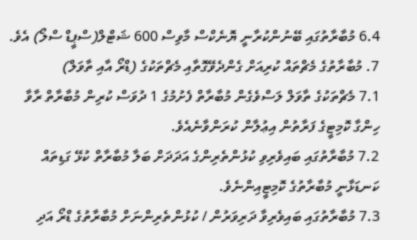6.4 މުބާރާތުގައި ބޭނުންކުރާނީ ޔޮނެކްސް މާވިސް 600 ޝަޓްލް(ސްޕީޑް ސްލޯ) އެވެ.
7. މުބާރާތުގެ މެޗްތައް ކުރިއަށް ގެންދެވޭގޮތާއި މެޗްތަކުގެ (ޑްރޯ އާއި ތާވަލް)
7.1 މެޗްތަކުގެ ތާވަލް ލަސްވެގެން މުބާރާތް ފެށުމުގެ 1 ދުވަސް ކުރިން މުބާރާތް ރާވާ ހިންގާ ކޮމިޓީގެ ފަރާތުން އިޢުލާން ކުރަންވާނެއެވެ.
7.2 މުބާރާތުގައި ބައިވެރިވި ކުޅުންތެރިންގެ އަދަދަށް ބަލާ މުބާރާތް ކުޅޭ ގަޑިތައް ކަނޑަޅާނީ މުބާރާތުގެ ކޮމިޓީއިންނެވެ.
7.3 މުބާރާތުގައި ބައިވެރިވާ ދަރިވަރުން / ކުޅުންތެރިންނަށް މުބާރާތުގެ ޑްރޯ އަދި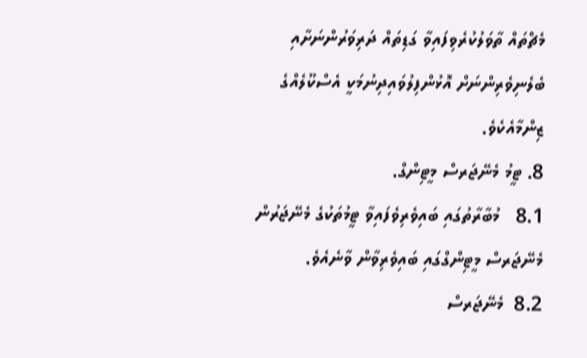މެޗްތައް ތާވަލުކުރެވިފައިވާ ގަޑިތައް ދަރިވަރުންނަށާއި ބެލެނިވެރިންނަށް އޮޅުންފިލުވައިދިނުމަކީ އެސްކޫލެއްގެ ޒިންމާއެކެވެ.
8. ޓީމު މެނޭޖަރސް މީޓިންގް.
8.1   މުބާރާތުގައި ބައިވެރިވެފައިވާ ޓީމުތަކުގެ މެނޭޖަރުން މެނޭޖަރސް މީޓިންގްގައި ބައިވެރިވާން ވާނެއެވެ.
8.2  މެނޭޖަރސް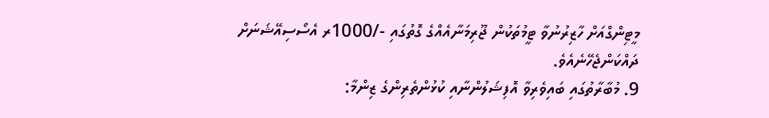މީޓިންގްއަށް ހާޒިރުނުވާ ޓީމުތަކުން ޖޫރިމަނާއެއްގެ ގޮތުގައި -/1000ރ އެސޯސިއޭޝަނަށް ދައްކަންޖެހޭނެއެވެ.
9. މުބާރާތުގައި ބައިވެރިވާ އޮފިޝަލުންނާއި ކުޅުންތެރިންގެ ޒިންމާ: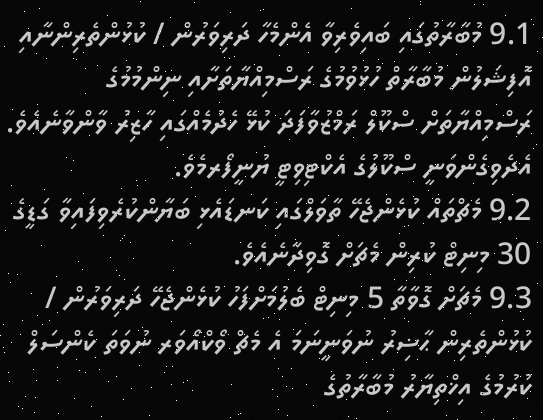9.1 މުބާރާތުގައި ބައިވެރިވާ އެންމެހާ ދަރިވަރުން / ކުޅުންތެރިންނާއި އޮފިޝަލުން މުބާރާތް ހުޅުވުމުގެ ރަސްމިއްޔާތަށާއި ނިންމުމުގެ ރަސްމިއްޔާތަށް ސްކޫލް ރަމްޒުވާފަދަ ކުޅޭ ހެދުމެއްގައި ހާޒިރު ވާންވާނެއެވެ. އެދެވިގެންވަނީ ސްކޫލުގެ އެކްޓިވިޓީ ޔުނީފޯރމެވެ.
9.2 މެޗްތައް ކުޅެންޖެހޭ ތާވަލްގައި ކަނޑައެޅި ބަޔާންކުރެވިފައިވާ ގަޑީގެ 30 މިނިޓް ކުރިން މެޗަށް ގޮވިދާނެއެވެ.
9.3 މެޗަށް ގޮވާތާ 5 މިނިޓް ބެލުމަށްފަހު ކުޅެންޖެހޭ ދަރިވަރުން / ކުޅުންތެރިން ޙާޟިރު ނުވަނީނަމަ އެ މެޗް ވޯކްއޯވަރ ނުވަތަ ކެންސަލް ކުރުމުގެ އިޚްތިޔާރު މުބާރާތުގެ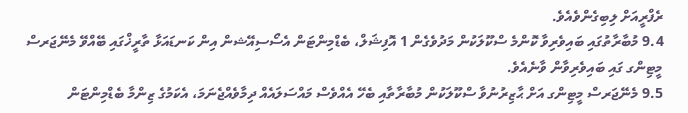ރެފްރީއަށް ލިބިގެންވެއެވެ.
9.4 މުބާރާތުގައި ބައިވެރިވާ ކޮންމެ ސްކޫލަކުން މަދުވެގެން 1 އޮފިޝަލް، ބެޑްމިންޓަން އެސޯސިއޭޝން އިން ކަނޑައަޅާ ތާރީޚްގައި ބޭއްވޭ މެނޭޖަރސް މީޓިންގ ގައި ބައިވެރިވާން ވާނެއެވެ.
9.5 މެނޭޖަރސް މީޓިންގ އަށް ޙާޒިރުނުވާ ސްކޫލަކުން މުބާރާތާއި ބެހޭ އެއްވެސް މައްސަލައެއް ދިމާވެއްޖެނަމަ، އެކަމުގެ ޒިންމާ ބެޑްމިންޓަން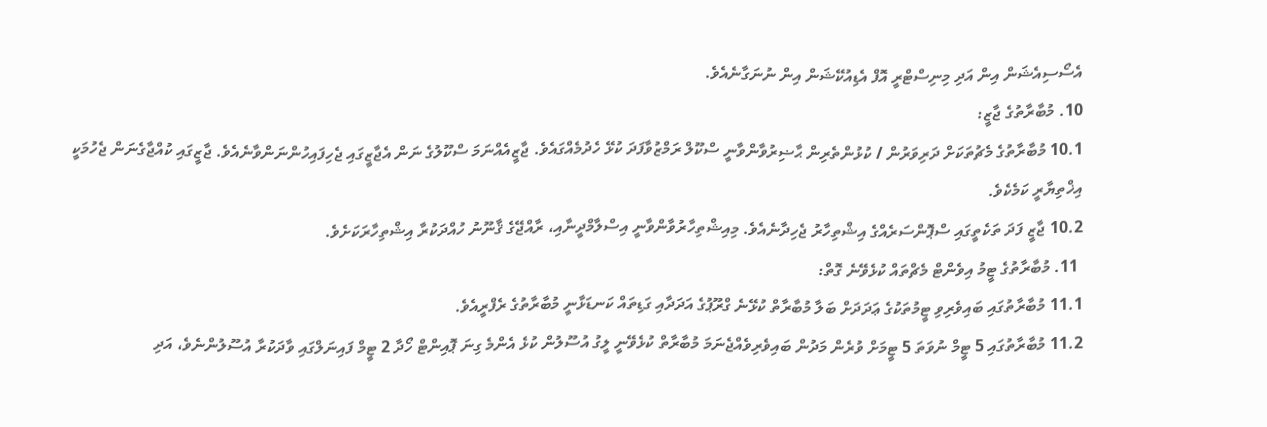އެސޯސިއެޝަން އިން އަދި މިނިސްޓްރީ އޮފް އެޑިއުކޭޝަން އިން ނުނަގާނެއެވެ.
10. މުބާރާތުގެ ޖާޒީ:
10.1 މުބާރާތުގެ މެޗުތަކަށް ދަރިވަރުން / ކުޅުންތެރިން ޙާޟިރުވާންވާނީ ސްކޫލް ރަމްޒުވާފަދަ ކުޅޭ ހެދުމެއްގައެވެ. ޖާޒީއެއްނަމަ ސްކޫލުގެ ނަން އެޖާޒީގައި ޖެހިފައިހުންނަންވާނެއެވެ. ޖާޒީގައި ކުއްޖާގެނަން ޖެހުމަކީ އިޚްތިޔާރީ ކަމެކެވެ.
10.2 ޖާޒީ ފަދަ ތަކެތީގައި ސްޕޮންސަރެއްގެ އިޝްތިހާރު ޖެހިދާނެއެވެ. މިއިޝްތިހާރުވާންވާނީ އިސްލާމްދީނާއި، ރާއްޖޭގެ ޤާނޫނު ހުއްދަކުރާ އިޝްތިހާރަކަށެވެ.
 11. މުބާރާތުގެ ޓީމު އިވެންޓް މެޗްތައް ކުޅެވޭނެ ގޮތް:
11.1 މުބާރާތުގައި ބައިވެރިވި ޓީމުތަކުގެ ޢަދަދަށް ބަލާ މުބާރާތް ކުޅޭނެ ގްރޫޕުގެ އަދަދާއި ގަޑިތައް ކަނޑަޅާނީ މުބާރާތުގެ ރެފްރީއެވެ.
11.2 މުބާރާތުގައި 5 ޓީމް ނުވަތަ 5 ޓީމަށް ވުރެން މަދުން ބައިވެރިވެއްޖެނަމަ މުބާރާތް ކުޅެވޭނީ ލީގު އުސޫލުން ކުޅެ އެންމެ ގިނަ ޕޮއިންޓް ހޯދާ 2 ޓީމް ފައިނަލްގައި ވާދަކުރާ އުސޫލުންނެވެ، އަދި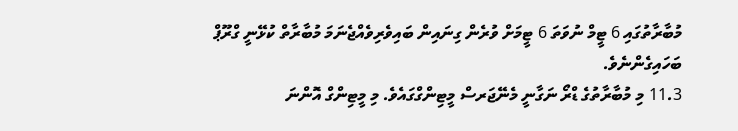މުބާރާތުގައި 6 ޓީމް ނުވަތަ 6 ޓީމަށް ވުރެން ގިނައިން ބައިވެރިވެއްޖެނަމަ މުބާރާތް ކުޅޭނީ ގްރޫޕް ބަހައިގެންނެވެ.
11.3 މި މުބާރާތުގެ ޑްރޯ ނަގާނީ މެނޭޖަރސް މީޓިންގްގައެވެ. މި މީޓިންގް އޮންނަ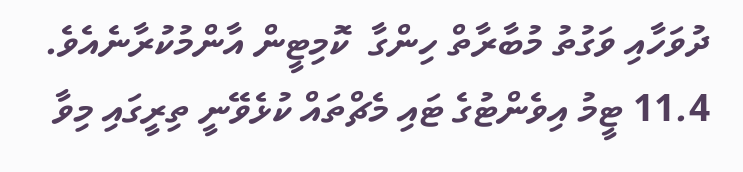ދުވަހާއި ވަގުތު މުބާރާތް ހިންގާ  ކޮމިޓީން އާންމުކުރާނެއެވެ.
11.4 ޓީމު އިވެންޓުގެ ޓައި މެޗްތައް ކުޅެވޭނީ ތިރީގައި މިވާ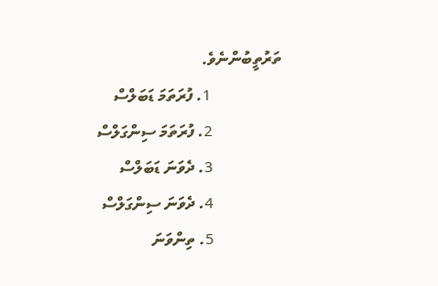ތަރުތީބުންނެވެ.
                  1. ފުރަތަމަ ޑަބަލްސް
                  2. ފުރަތަމަ ސިންގަލްސް
                  3. ދެވަނަ ޑަބަލްސް
                  4. ދެވަނަ ސިންގަލްސް
                  5. ތިންވަނަ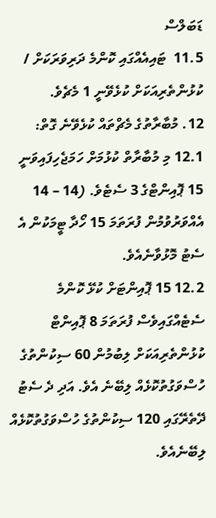ޑަބަލްސް
11.5  ޓައިއެއްގައި ކޮންމެ ދަރިވަރަކަށް / ކުޅުންތެރިއަކަށް ކުޅެވޭނީ 1 މެޗެވެ.
12. މުބާރާތުގެ މެޗްތައް ކުޅެވޭނެ ގޮތް:
12.1 މި މުބާރާތް ކުޅުމަށް ހަމަޖެހިފައިވަނީ 15 ޕޮއިންޓްގެ 3 ސެޓެވެ. (14 – 14 އެއްވަރުވުމުން ފުރަތަމަ 15 ހޯދާ ޓީމަކުން އެ ސެޓު މޮޅުވާނެއެވެ.
12.2 15 ޕޮއިންޓަށް ކުޅޭ ކޮންމެ ސެޓެއްގައިވެސް ފުރަތަމަ 8 ޕޮއިންޓް ކުޅުންތެރިއަކަށް ލިބުމުން 60 ސިކުންތުގެ ހުސްވަގުތުކޮޅެއް ލިބޭނެ އެވެ. އަދި ދެ ސެޓު ދޭތެރޭގައި 120 ސިކުންތުގެ ހުސްވަގުތުކޮޅެއް ލިބޭނެއެވެ.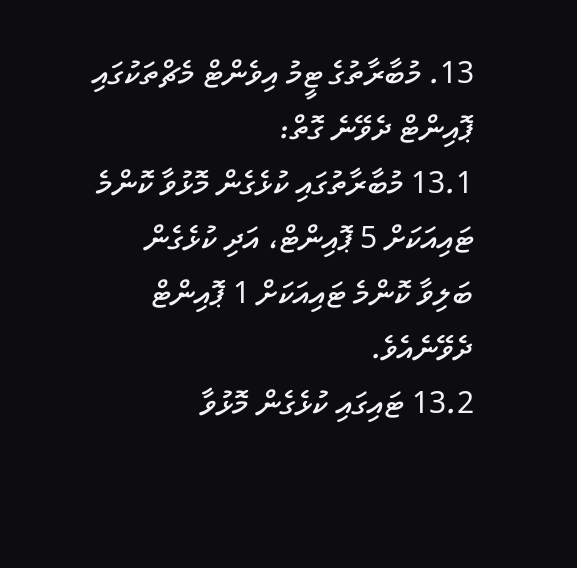13. މުބާރާތުގެ ޓީމު އިވެންޓް މެޗްތަކުގައި ޕޮއިންޓް ދެވޭނެ ގޮތް:
13.1 މުބާރާތުގައި ކުޅެގެން މޮޅުވާ ކޮންމެ ޓައިއަކަށް 5 ޕޮއިންޓް، އަދި ކުޅެގެން ބަލިވާ ކޮންމެ ޓައިއަކަށް 1 ޕޮއިންޓް ދެވޭނެއެވެ.
13.2 ޓައިގައި ކުޅެގެން މޮޅުވާ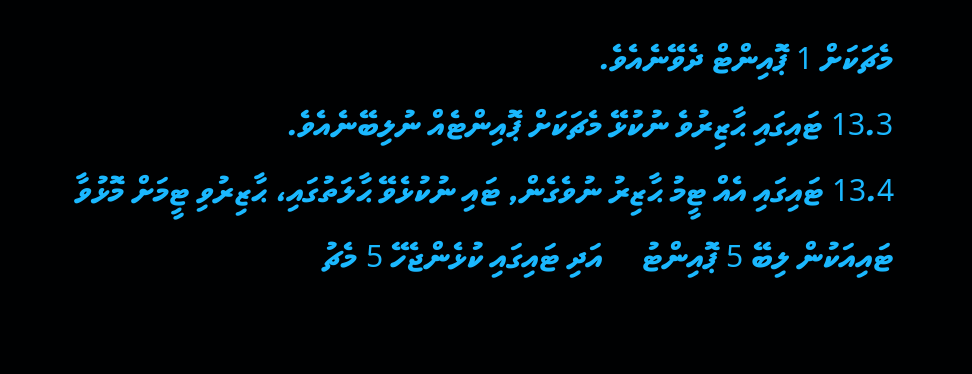މެޗަކަށް 1 ޕޮއިންޓް ދެވޭނެއެވެ.
13.3 ޓައިގައި ޙާޒިރުވެ ނުކުޅޭ މެޗަކަށް ޕޮއިންޓެއް ނުލިބޭނެއެވެ.
13.4 ޓައިގައި އެއް ޓީމު ޙާޒިރު ނުވެގެން, ޓައި ނުކުޅެވޭ ޙާލަތުގައި، ޙާޒިރުވި ޓީމަށް މޮޅުވާ ޓައިއަކުން ލިބޭ 5 ޕޮއިންޓު     އަދި ޓައިގައި ކުޅެންޖެހޭ 5 މެޗު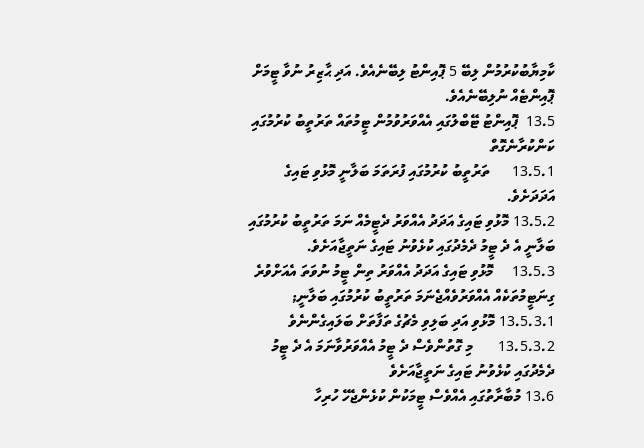ކާމިޔާބުކުރުމުން ލިބޭ 5 ޕޮއިންޓު ލިބޭނެއެވެ. އަދި ޙާޒިރު ނުވާ ޓީމަށް ޕޮއިންޓެއް ނުލިބޭނެއެވެ.
13.5  ޕޮއިންޓު ޓޭބްލުގައި އެއްވަރުވުމުން ޓީމުތައް ތަރުތީބު ކުރުމުގައި ކަންކުރާނެގޮތް
13.5.1      ތަރުތީބު ކުރުމުގައި ފުރަތަމަ ބަލާނީ މޮޅުވި ޓައިގެ އަދަދަށެވެ.
13.5.2 މޮޅުވި ޓައިގެ އަދަދު އެއްވަރު ދެޓީމެއް ނަމަ ތަރުތީބު ކުރުމުގައި ބަލާނީ އެ ދެ ޓީމު ދެމެދުގައި ކުޅެވުނު ޓައިގެ ނަތީޖާއަށެވެ.
13.5.3     މޮޅުވި ޓައިގެ އަދަދު އެއްވަރު ތިން ޓީމު ނުވަތަ އެއަށްވުރެ ގިނަޓީމުތަކެއް އެއްވަރުވެއްޖެނަމަ ތަރުތީބު ކުރުމުގައި ބަލާނީ;
13.5.3.1 މޮޅުވި އަދި ބަލިވި މެޗުގެ ތަފާތަށް ބަލައިގެންނެވެ
13.5.3.2       މި ގޮތުންވެސް ދެ ޓީމު އެއްވަރުވާނަމަ އެ ދެ ޓީމު ދެމެދުގައި ކުޅެވުނު ޓައިގެ ނަތީޖާއަށެވެ
13.6 މުބާރާތުގައި އެއްވެސް ޓީމަކުން ކުޅެންޖެހޭ ހުރިހާ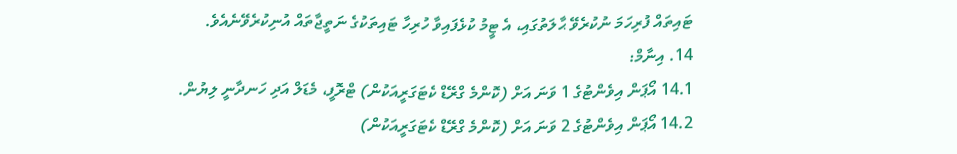ޓައިތައް ފުރިހަމަ ނުކުރެވޭ ޙާލަތުގައި، އެ ޓީމު ކުޅެފައިވާ ހުރިހާ ޓައިތަކުގެ ނަތީޖާތައް އުނިކުރެވޭނެއެވެ.
14. އިނާމް:
14.1 އޯޕަން އިވެންޓުގެ 1 ވަނަ އަށް (ކޮންމެ ގްރޭޑް ކެޓަގަރީއަކުން) ޓްރޮފީ، މެޑަލް އަދި ހަނދާނީ ލިޔުން.
14.2 އޯޕަން އިވެންޓުގެ 2 ވަނަ އަށް (ކޮންމެ ގްރޭޑް ކެޓަގަރީއަކުން)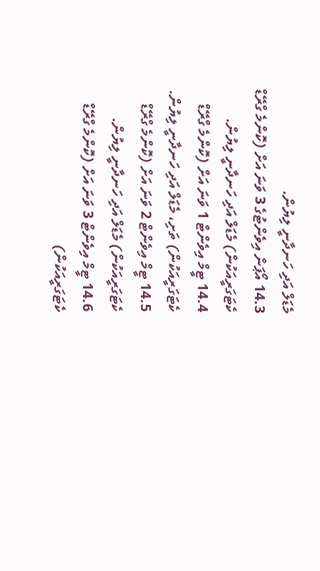މެޑަލް އަދި ހަނދާނީ ލިޔުން.
14.3 އޯޕަން އިވެންޓުގެ 3 ވަނަ އަށް (ކޮންމެ ގްރޭޑް ކެޓަގަރީއަކުން) މެޑަލް އަދި ހަނދާނީ ލިޔުން.
14.4 ޓީމް އިވެންޓް 1 ވަނަ އަށް (ކޮންމެ ގްރޭޑް ކެޓަގަރީއަކުން) ތަށި، މެޑަލް އަދި ހަނދާނީ ލިޔުން.
14.5 ޓީމް އިވެންޓް 2 ވަނަ އަށް (ކޮންމެ ގްރޭޑް ކެޓަގަރީއަކުން) މެޑަލް އަދި ހަނދާނީ ލިޔުން.
14.6 ޓީމް އިވެންޓް 3 ވަނަ އަށް (ކޮންމެ ގްރޭޑް ކެޓަގަރީއަކުން)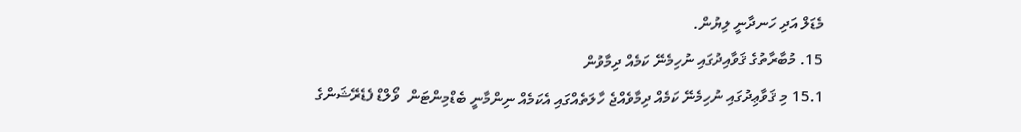މެޑަލް އަދި ހަނދާނީ ލިޔުން.
15. މުބާރާތުގެ ޤަވާއިދުގައި ނުހިމެނޭ ކަމެއް ދިމާވުން
15.1 މި ޤަވާޢިދުގައި ނުހިމެނޭ ކަމެއް ދިމާވެއްޖެ ހާލަތެއްގައި އެކަމެއް ނިންމާނީ ބެޑްމިންޓަން  ވޯލްޑް ފެޑެރޭޝަންގެ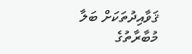ޤަވާއިދުތަކަށް ބަލާ މުބާރާތުގެ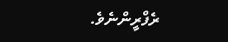ރެފްރީންނެވެ.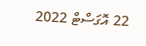22 އޮގަސްޓް 2022